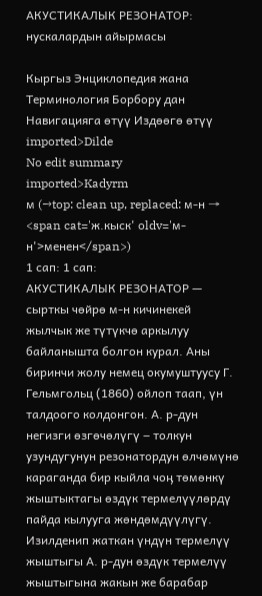АКУСТИКАЛЫК РЕЗОНАТОР: нускалардын айырмасы

Кыргыз Энциклопедия жана Терминология Борбору дан
Навигацияга өтүү Издөөгө өтүү
imported>Dilde
No edit summary
imported>Kadyrm
м (→top: clean up, replaced: м-н → <span cat='ж.кыск' oldv='м-н'>менен</span>)
1 сап: 1 сап:
АКУСТИКАЛЫК РЕЗОНАТОР — сырткы чөйрө м-н кичинекей жылчык же түтүкчө аркылуу байланышта болгон курал. Аны биринчи жолу немец окумуштуусу Г. Гельмгольц (1860) ойлоп таап, үн талдоого колдонгон. А. р-дун негизги өзгөчөлүгү ‒ толкун узундугунун резонатордун өлчөмүнө караганда бир кыйла чоӊ төмөнкү жыштыктагы өздүк термелүүлөрдү пайда кылууга жөндөмдүүлүгү. Изилденип жаткан үндүн термелүү жыштыгы А. р-дун өздүк термелүү жыштыгына жакын же барабар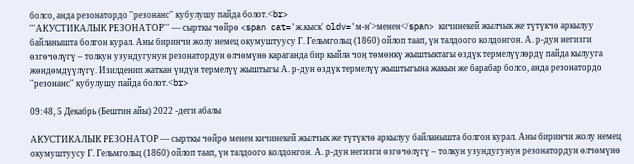болсо, анда резонатордо ''резонанс'' кубулушу пайда болот.<br>
'''АКУСТИКАЛЫК РЕЗОНАТОР''' — сырткы чөйрө <span cat='ж.кыск' oldv='м-н'>менен</span> кичинекей жылчык же түтүкчө аркылуу байланышта болгон курал. Аны биринчи жолу немец окумуштуусу Г. Гельмгольц (1860) ойлоп таап, үн талдоого колдонгон. А. р-дун негизги өзгөчөлүгү ‒ толкун узундугунун резонатордун өлчөмүнө караганда бир кыйла чоӊ төмөнкү жыштыктагы өздүк термелүүлөрдү пайда кылууга жөндөмдүүлүгү. Изилденип жаткан үндүн термелүү жыштыгы А. р-дун өздүк термелүү жыштыгына жакын же барабар болсо, анда резонатордо ''резонанс'' кубулушу пайда болот.<br>

09:48, 5 Декабрь (Бештин айы) 2022 -деги абалы

АКУСТИКАЛЫК РЕЗОНАТОР — сырткы чөйрө менен кичинекей жылчык же түтүкчө аркылуу байланышта болгон курал. Аны биринчи жолу немец окумуштуусу Г. Гельмгольц (1860) ойлоп таап, үн талдоого колдонгон. А. р-дун негизги өзгөчөлүгү ‒ толкун узундугунун резонатордун өлчөмүнө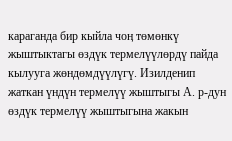караганда бир кыйла чоӊ төмөнкү жыштыктагы өздүк термелүүлөрдү пайда кылууга жөндөмдүүлүгү. Изилденип жаткан үндүн термелүү жыштыгы А. р-дун өздүк термелүү жыштыгына жакын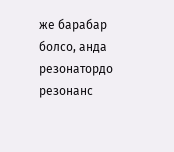же барабар болсо, анда резонатордо резонанс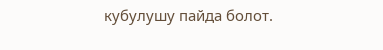кубулушу пайда болот.